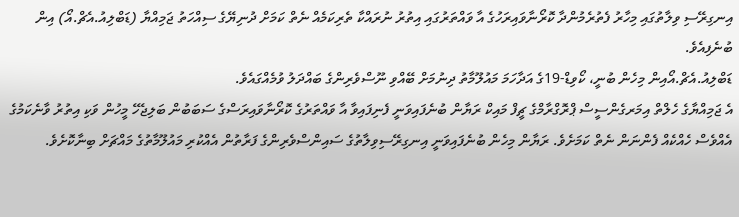އިނގިރޭސި ވިލާތުގައި މިހާރު ފެތުރެމުންދާ ކޮރޯނާވައިރަހުގެ އާ ވައްތަރުގައި އިތުރު ނުރައްކާ ތެރިކަމެއް ނެތް ކަމަށް ދުނިޔޭގެ ސިއްހަތު ޖަމިއްޔާ (ޑަބްލިއު.އެޗް.އޯ) އިން ބުނެފިއެވެ.
ޑަބްލިއު.އެޗް.އޯއިން މިހެން ބުނީ، ކޯވިޑް-19ގެ އަދާހަމަ މައުލޫމާތު ދިނުމަށް ބޭއްވި ނޫސްވެރިންގެ ބައްދަލު ވުމެއްގައެވެ.
އެ ޖަމިއްޔާގެ ހެލްތް އިމަރގެންސީސް ޕްރޮގްރާމްގެ ޗީފް މައިކް ރަޔާން ބުނެފައިވަނީ ފެނިފައިވާ އާ ވައްތަރުގެ ކޮރޯނާވައިރަސްގެ ސަބަބުން ބަލިޖެހޭ މީހުން ވަކި އިތުރު ވާނެކަމުގެ އެއްވެސް ހެއްކެއް ފެންނަން ނެތް ކަމަށެވެ. ރަޔާން މިހެން ބުނެފައިވަނީ އިނގިރޭސިވިލާތުގެ ސައިންސްވެރިންގެ ފަރާތުން އެއްކުރި މައުލޫމާތުގެ މައްޗަށް ބިނާކޮށެވެ.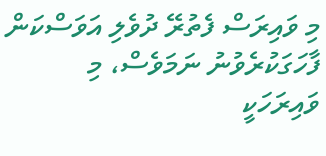މި ވައިރަސް ފެތުރޭ ދުވެލި އަވަސްކަން ފާހަގަކުރެވުނު ނަމަވެސް، މި ވައިރަހަކީ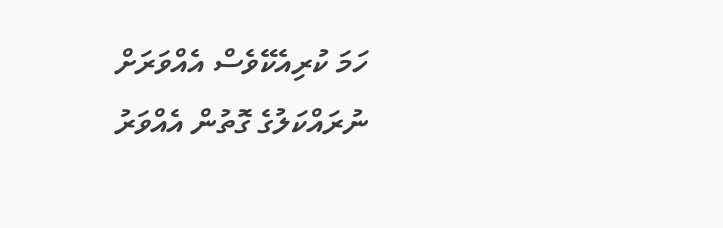ހަމަ ކުރިއެކޭވެސް އެއްވަރަށް ނުރައްކަލުގެ ގޮތުން އެއްވަރު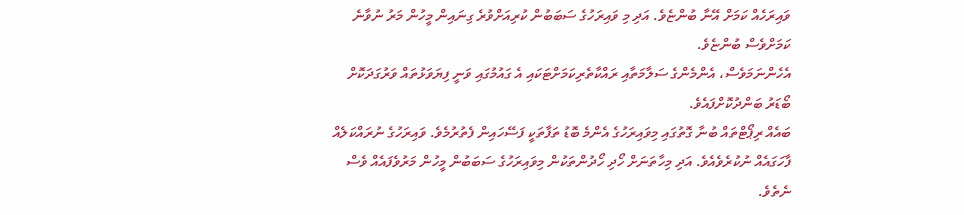ވައިރަހެއް ކަމަށް އޭނާ ބުންޏެވެ. އަދި މި ވައިރަހުގެ ސަބަބުން ކުރިއަށްވުރެ ގިނައިން މީހުން މަރު ނުވާނެ ކަމަށްވެސް ބުންޏެވެ.
އެހެންނަމަވެސް، އެންމެންގެ ސަލާމަތާއި ރައްކާތެރިކަމަށްޓަކައި އެ ގައުމުގައި ވަނީ ފިޔަވަޅުތައް ވަރުގަދަކޮށް ބޯޑަރު ބަންދުކޮށްފައެވެ.
ބައެއް ރިޕޯޓްތައް ބުނާ ގޮތުގައި މިވައިރަހުގެ އެންމެ ބޮޑު ތަފާތަކީ ފަސޭހައިން ފެތުރުމެވެ. ވައިރަހުގެ ނުރައްކަލެއް ފާހަގައެއް ނުކުރެވެއެވެ. އަދި މިހާތަނަށް ހޯދި ހޯދުންތަކުން މިވައިރަހުގެ ސަބަބުން މީހުން މަރުވެފައެއް ވެސް ނެތެވެ.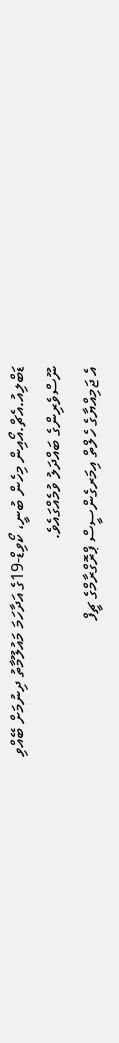ޑަބްލިއު.އެޗް.އޯއިން މިހެން ބުނީ، ކޯވިޑް-19ގެ އަދާހަމަ މައުލޫމާތު ދިނުމަށް ބޭއްވި ނޫސްވެރިންގެ ބައްދަލު ވުމެއްގައެވެ.
އެ ޖަމިއްޔާގެ ހެލްތް އިމަރގެންސީސް ޕްރޮގްރާމްގެ ޗީފް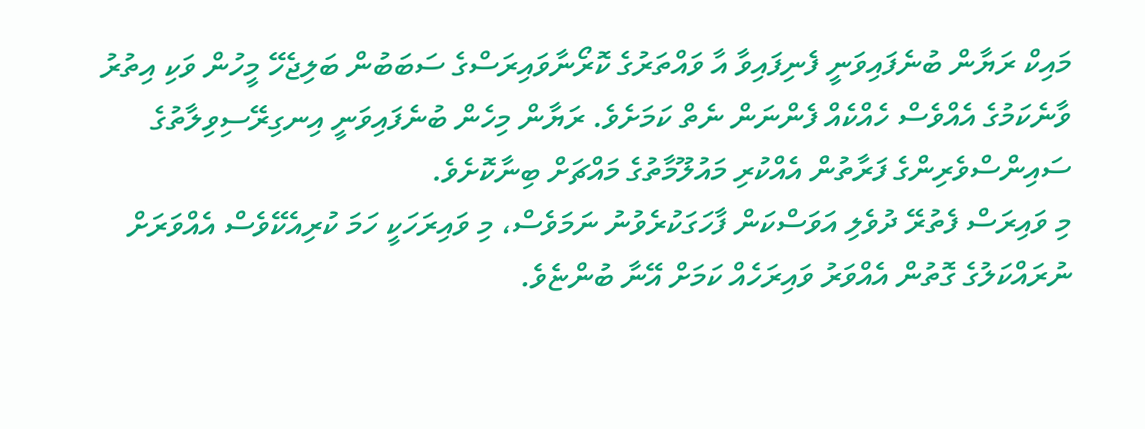މައިކް ރަޔާން ބުނެފައިވަނީ ފެނިފައިވާ އާ ވައްތަރުގެ ކޮރޯނާވައިރަސްގެ ސަބަބުން ބަލިޖެހޭ މީހުން ވަކި އިތުރު ވާނެކަމުގެ އެއްވެސް ހެއްކެއް ފެންނަން ނެތް ކަމަށެވެ. ރަޔާން މިހެން ބުނެފައިވަނީ އިނގިރޭސިވިލާތުގެ ސައިންސްވެރިންގެ ފަރާތުން އެއްކުރި މައުލޫމާތުގެ މައްޗަށް ބިނާކޮށެވެ.
މި ވައިރަސް ފެތުރޭ ދުވެލި އަވަސްކަން ފާހަގަކުރެވުނު ނަމަވެސް، މި ވައިރަހަކީ ހަމަ ކުރިއެކޭވެސް އެއްވަރަށް ނުރައްކަލުގެ ގޮތުން އެއްވަރު ވައިރަހެއް ކަމަށް އޭނާ ބުންޏެވެ.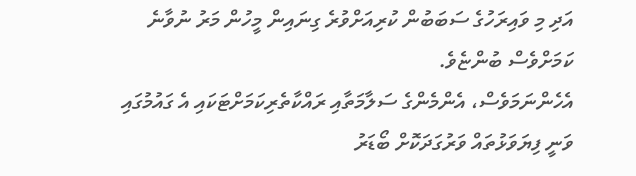އަދި މި ވައިރަހުގެ ސަބަބުން ކުރިއަށްވުރެ ގިނައިން މީހުން މަރު ނުވާނެ ކަމަށްވެސް ބުންޏެވެ.
އެހެންނަމަވެސް، އެންމެންގެ ސަލާމަތާއި ރައްކާތެރިކަމަށްޓަކައި އެ ގައުމުގައި ވަނީ ފިޔަވަޅުތައް ވަރުގަދަކޮށް ބޯޑަރު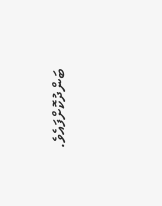ބަންދުކޮށްފައެވެ.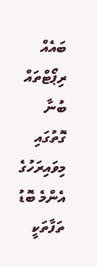ބައެއް ރިޕޯޓްތައް ބުނާ ގޮތުގައި މިވައިރަހުގެ އެންމެ ބޮޑު ތަފާތަކީ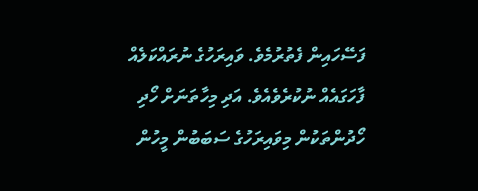ފަސޭހައިން ފެތުރުމެވެ. ވައިރަހުގެ ނުރައްކަލެއް ފާހަގައެއް ނުކުރެވެއެވެ. އަދި މިހާތަނަށް ހޯދި ހޯދުންތަކުން މިވައިރަހުގެ ސަބަބުން މީހުން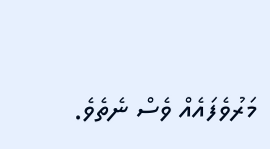މަރުވެފައެއް ވެސް ނެތެވެ.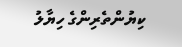ކިޔުންތެރިންގެ ހިޔާލު